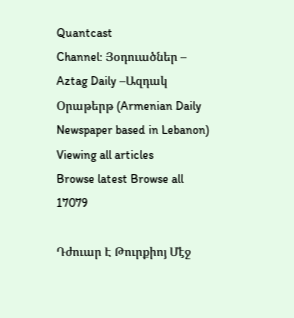Quantcast
Channel: Յօդուածներ – Aztag Daily –Ազդակ Օրաթերթ (Armenian Daily Newspaper based in Lebanon)
Viewing all articles
Browse latest Browse all 17079

Դժուար Է Թուրքիոյ Մէջ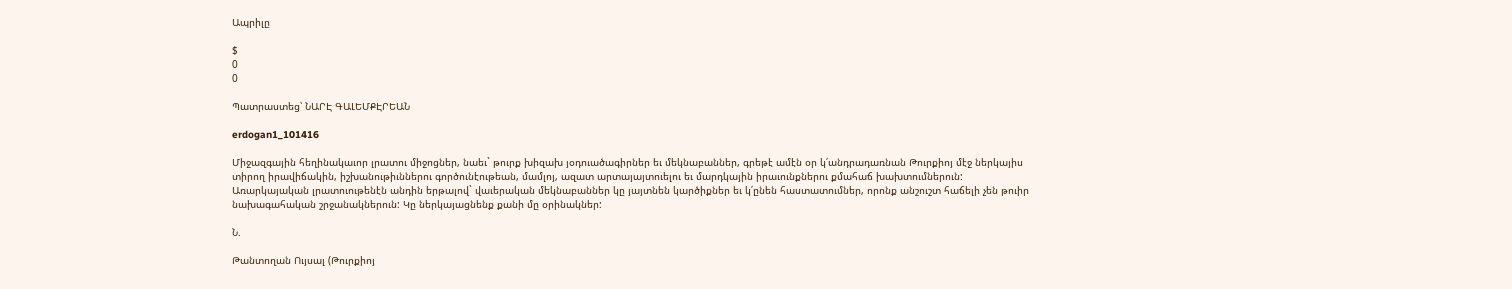Ապրիլը

$
0
0

Պատրաստեց՝ ՆԱՐԷ ԳԱԼԵՄՔԷՐԵԱՆ

erdogan1_101416

Միջազգային հեղինակաւոր լրատու միջոցներ, նաեւ` թուրք խիզախ յօդուածագիրներ եւ մեկնաբաններ, գրեթէ ամէն օր կ՛անդրադառնան Թուրքիոյ մէջ ներկայիս տիրող իրավիճակին, իշխանութիւններու գործունէութեան, մամլոյ, ազատ արտայայտուելու եւ մարդկային իրաւունքներու քմահաճ խախտումներուն: Առարկայական լրատուութենէն անդին երթալով` վաւերական մեկնաբաններ կը յայտնեն կարծիքներ եւ կ՛ընեն հաստատումներ, որոնք անշուշտ հաճելի չեն թուիր նախագահական շրջանակներուն: Կը ներկայացնենք քանի մը օրինակներ:

Ն.

Թանտողան Ույսալ (Թուրքիոյ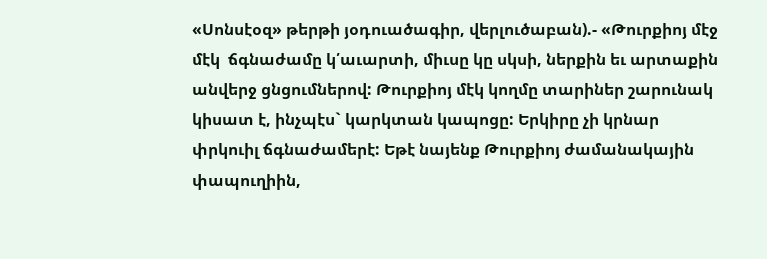«Սոնսէօզ» թերթի յօդուածագիր, վերլուծաբան).- «Թուրքիոյ մէջ մէկ  ճգնաժամը կ՛աւարտի, միւսը կը սկսի, ներքին եւ արտաքին անվերջ ցնցումներով: Թուրքիոյ մէկ կողմը տարիներ շարունակ կիսատ է, ինչպէս` կարկտան կապոցը: Երկիրը չի կրնար փրկուիլ ճգնաժամերէ: Եթէ նայենք Թուրքիոյ ժամանակային փապուղիին,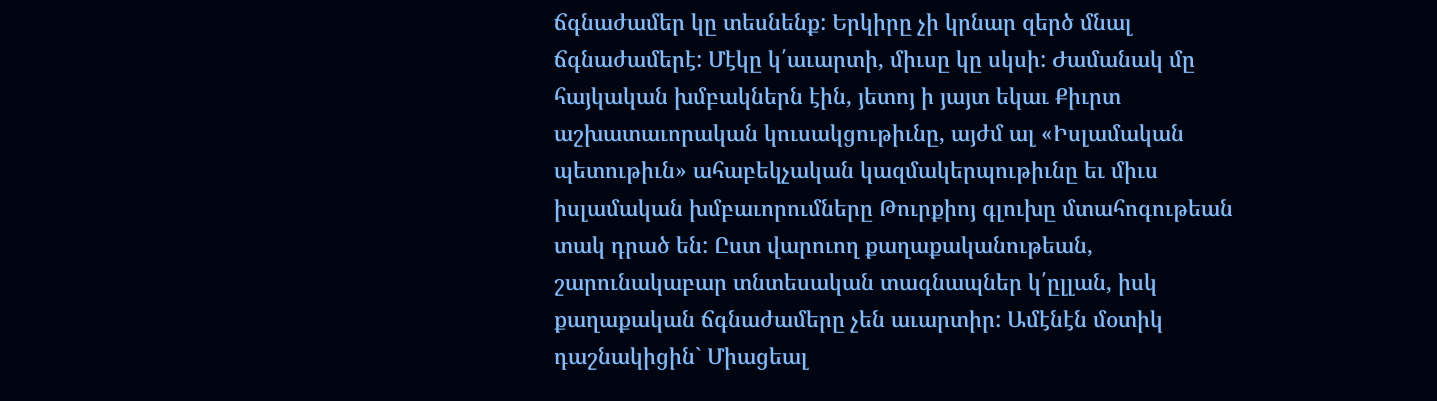ճգնաժամեր կը տեսնենք: Երկիրը չի կրնար զերծ մնալ ճգնաժամերէ: Մէկը կ՛աւարտի, միւսը կը սկսի: Ժամանակ մը հայկական խմբակներն էին, յետոյ ի յայտ եկաւ Քիւրտ աշխատաւորական կուսակցութիւնը, այժմ ալ «Իսլամական պետութիւն» ահաբեկչական կազմակերպութիւնը եւ միւս իսլամական խմբաւորումները Թուրքիոյ գլուխը մտահոգութեան տակ դրած են: Ըստ վարուող քաղաքականութեան, շարունակաբար տնտեսական տագնապներ կ՛ըլլան, իսկ քաղաքական ճգնաժամերը չեն աւարտիր: Ամէնէն մօտիկ դաշնակիցին` Միացեալ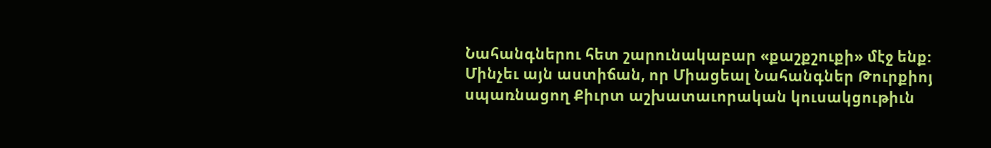Նահանգներու հետ շարունակաբար «քաշքշուքի» մէջ ենք: Մինչեւ այն աստիճան, որ Միացեալ Նահանգներ Թուրքիոյ սպառնացող Քիւրտ աշխատաւորական կուսակցութիւն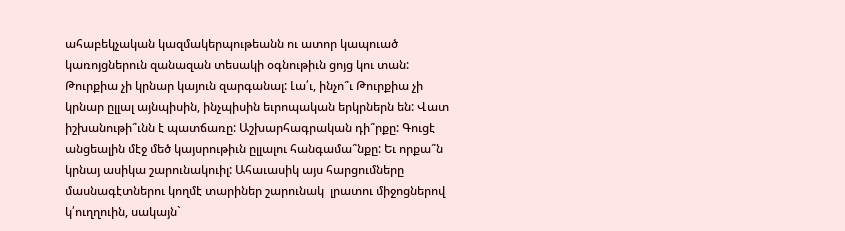ահաբեկչական կազմակերպութեանն ու ատոր կապուած կառոյցներուն զանազան տեսակի օգնութիւն ցոյց կու տան: Թուրքիա չի կրնար կայուն զարգանալ: Լա՛ւ, ինչո՞ւ Թուրքիա չի կրնար ըլլալ այնպիսին, ինչպիսին եւրոպական երկրներն են: Վատ իշխանութի՞ւնն է պատճառը: Աշխարհագրական դի՞րքը: Գուցէ անցեալին մէջ մեծ կայսրութիւն ըլլալու հանգամա՞նքը: Եւ որքա՞ն կրնայ ասիկա շարունակուիլ: Ահաւասիկ այս հարցումները մասնագէտներու կողմէ տարիներ շարունակ  լրատու միջոցներով կ՛ուղղուին, սակայն`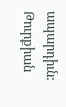ապարդիւն: Թուրքիան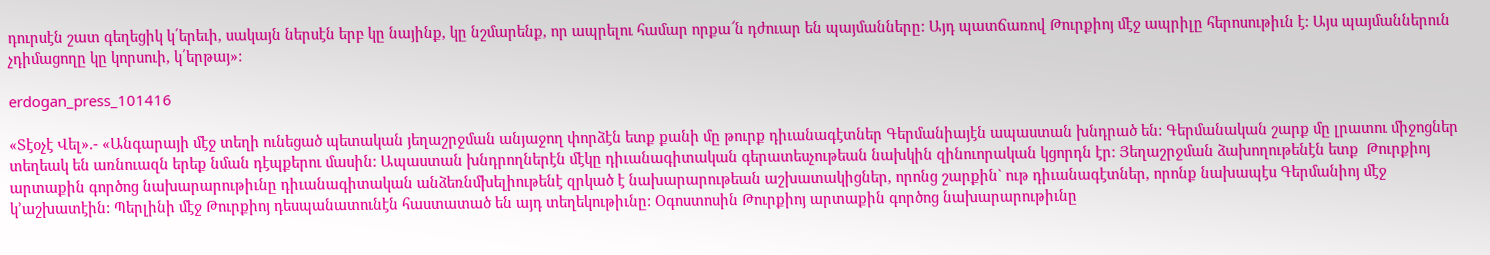դուրսէն շատ գեղեցիկ կ՛երեւի, սակայն ներսէն երբ կը նայինք, կը նշմարենք, որ ապրելու համար որքա՜ն դժուար են պայմանները: Այդ պատճառով Թուրքիոյ մէջ ապրիլը հերոսութիւն է: Այս պայմաններուն չդիմացողը կը կորսուի, կ՛երթայ»:

erdogan_press_101416

«Տէօչէ Վել».- «Անգարայի մէջ տեղի ունեցած պետական յեղաշրջման անյաջող փորձէն ետք քանի մը թուրք դիւանագէտներ Գերմանիայէն ապաստան խնդրած են: Գերմանական շարք մը լրատու միջոցներ տեղեակ են առնուազն երեք նման դէպքերու մասին: Ապաստան խնդրողներէն մէկը դիւանագիտական գերատեսչութեան նախկին զինուորական կցորդն էր: Յեղաշրջման ձախողութենէն ետք  Թուրքիոյ արտաքին գործոց նախարարութիւնը դիւանագիտական անձեռնմխելիութենէ զրկած է նախարարութեան աշխատակիցներ, որոնց շարքին` ութ դիւանագէտներ, որոնք նախապէս Գերմանիոյ մէջ կ’աշխատէին: Պերլինի մէջ Թուրքիոյ դեսպանատունէն հաստատած են այդ տեղեկութիւնը: Օգոստոսին Թուրքիոյ արտաքին գործոց նախարարութիւնը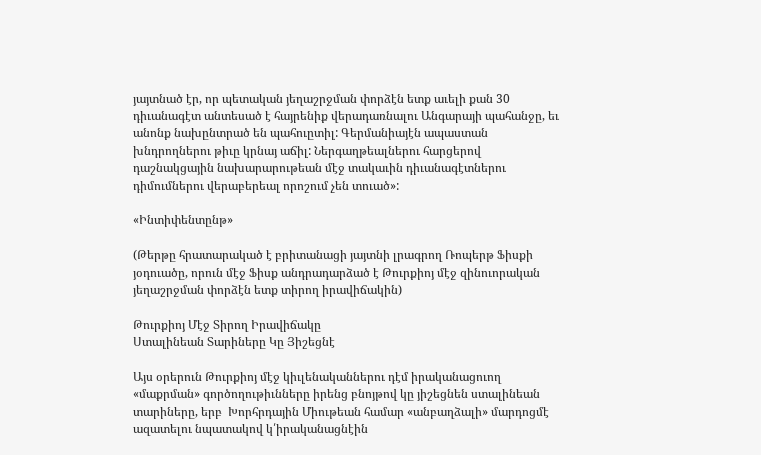յայտնած էր, որ պետական յեղաշրջման փորձէն ետք աւելի քան 30 դիւանագէտ անտեսած է հայրենիք վերադառնալու Անգարայի պահանջը, եւ անոնք նախընտրած են պահուըտիլ: Գերմանիայէն ապաստան խնդրողներու թիւը կրնայ աճիլ: Ներգաղթեալներու հարցերով դաշնակցային նախարարութեան մէջ տակաւին դիւանագէտներու դիմումներու վերաբերեալ որոշում չեն տուած»:

«Ինտիփենտընթ»

(Թերթը հրատարակած է բրիտանացի յայտնի լրագրող Ռոպերթ Ֆիսքի յօդուածը, որուն մէջ Ֆիսք անդրադարձած է Թուրքիոյ մէջ զինուորական յեղաշրջման փորձէն ետք տիրող իրավիճակին)

Թուրքիոյ Մէջ Տիրող Իրավիճակը
Ստալինեան Տարիները Կը Յիշեցնէ

Այս օրերուն Թուրքիոյ մէջ կիւլենականներու դէմ իրականացուող «մաքրման» գործողութիւնները իրենց բնոյթով կը յիշեցնեն ստալինեան տարիները, երբ  Խորհրդային Միութեան համար «անբաղձալի» մարդոցմէ  ազատելու նպատակով կ՛իրականացնէին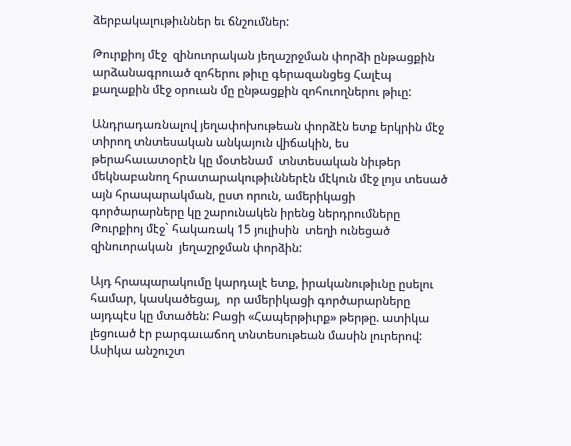ձերբակալութիւններ եւ ճնշումներ:

Թուրքիոյ մէջ  զինուորական յեղաշրջման փորձի ընթացքին արձանագրուած զոհերու թիւը գերազանցեց Հալէպ քաղաքին մէջ օրուան մը ընթացքին զոհուողներու թիւը:

Անդրադառնալով յեղափոխութեան փորձէն ետք երկրին մէջ տիրող տնտեսական անկայուն վիճակին, ես թերահաւատօրէն կը մօտենամ  տնտեսական նիւթեր մեկնաբանող հրատարակութիւններէն մէկուն մէջ լոյս տեսած այն հրապարակման, ըստ որուն, ամերիկացի գործարարները կը շարունակեն իրենց ներդրումները Թուրքիոյ մէջ` հակառակ 15 յուլիսին  տեղի ունեցած զինուորական  յեղաշրջման փորձին:

Այդ հրապարակումը կարդալէ ետք, իրականութիւնը ըսելու համար, կասկածեցայ,  որ ամերիկացի գործարարները այդպէս կը մտածեն: Բացի «Հապերթիւրք» թերթը. ատիկա լեցուած էր բարգաւաճող տնտեսութեան մասին լուրերով: Ասիկա անշուշտ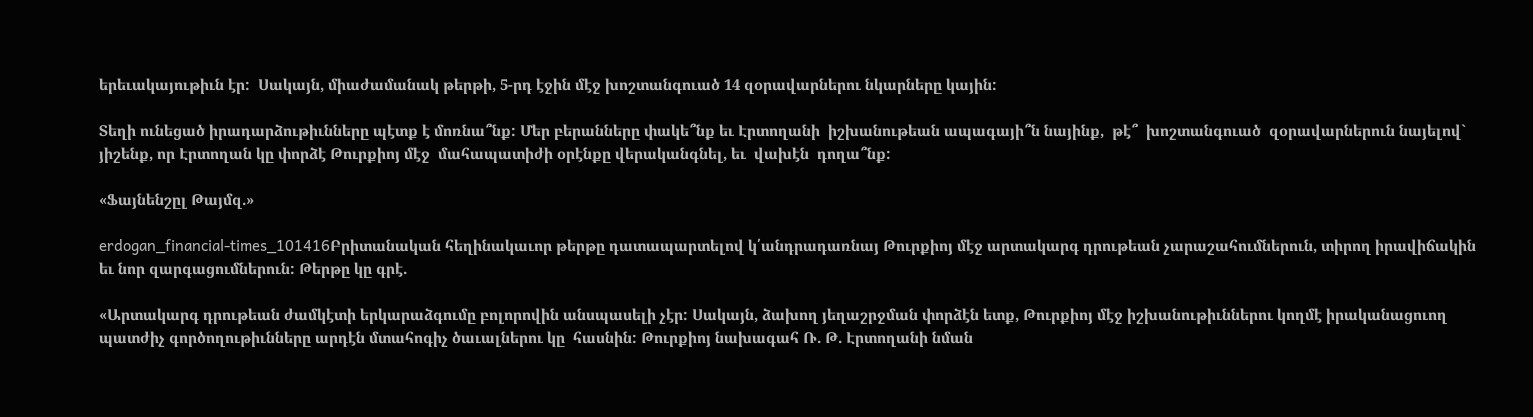երեւակայութիւն էր:  Սակայն, միաժամանակ թերթի, 5-րդ էջին մէջ խոշտանգուած 14 զօրավարներու նկարները կային:

Տեղի ունեցած իրադարձութիւնները պէտք է մոռնա՞նք: Մեր բերանները փակե՞նք եւ Էրտողանի  իշխանութեան ապագայի՞ն նայինք,  թէ՞  խոշտանգուած  զօրավարներուն նայելով` յիշենք, որ Էրտողան կը փորձէ Թուրքիոյ մէջ  մահապատիժի օրէնքը վերականգնել, եւ  վախէն  դողա՞նք:

«Ֆայնենշըլ Թայմզ.»

erdogan_financial-times_101416Բրիտանական հեղինակաւոր թերթը դատապարտելով կ՛անդրադառնայ Թուրքիոյ մէջ արտակարգ դրութեան չարաշահումներուն, տիրող իրավիճակին եւ նոր զարգացումներուն: Թերթը կը գրէ.

«Արտակարգ դրութեան ժամկէտի երկարաձգումը բոլորովին անսպասելի չէր: Սակայն, ձախող յեղաշրջման փորձէն ետք, Թուրքիոյ մէջ իշխանութիւններու կողմէ իրականացուող պատժիչ գործողութիւնները արդէն մտահոգիչ ծաւալներու կը  հասնին: Թուրքիոյ նախագահ Ռ. Թ. Էրտողանի նման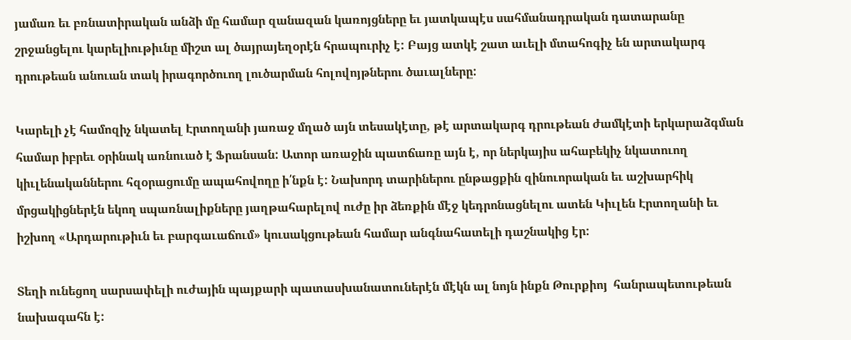յամառ եւ բռնատիրական անձի մը համար զանազան կառոյցները եւ յատկապէս սահմանադրական դատարանը շրջանցելու կարելիութիւնը միշտ ալ ծայրայեղօրէն հրապուրիչ է: Բայց ատկէ շատ աւելի մտահոգիչ են արտակարգ դրութեան անուան տակ իրագործուող լուծարման հոլովոյթներու ծաւալները:

Կարելի չէ համոզիչ նկատել Էրտողանի յառաջ մղած այն տեսակէտը, թէ արտակարգ դրութեան ժամկէտի երկարաձգման համար իբրեւ օրինակ առնուած է Ֆրանսան: Ատոր առաջին պատճառը այն է, որ ներկայիս ահաբեկիչ նկատուող կիւլենականներու հզօրացումը ապահովողը ի՛նքն է: Նախորդ տարիներու ընթացքին զինուորական եւ աշխարհիկ մրցակիցներէն եկող սպառնալիքները յաղթահարելով ուժը իր ձեռքին մէջ կեդրոնացնելու ատեն Կիւլեն Էրտողանի եւ իշխող «Արդարութիւն եւ բարգաւաճում» կուսակցութեան համար անգնահատելի դաշնակից էր:

Տեղի ունեցող սարսափելի ուժային պայքարի պատասխանատուներէն մէկն ալ նոյն ինքն Թուրքիոյ  հանրապետութեան նախագահն է: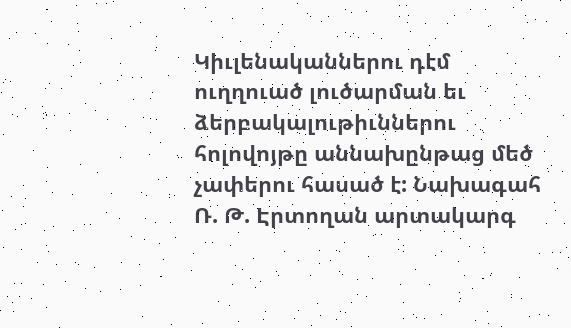Կիւլենականներու դէմ ուղղուած լուծարման եւ  ձերբակալութիւններու հոլովոյթը աննախընթաց մեծ չափերու հասած է: Նախագահ Ռ. Թ. Էրտողան արտակարգ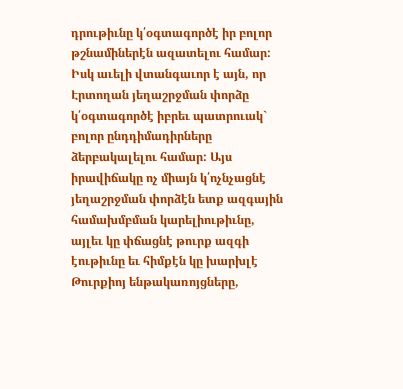դրութիւնը կ՛օգտագործէ իր բոլոր թշնամիներէն ազատելու համար: Իսկ աւելի վտանգաւոր է այն, որ Էրտողան յեղաշրջման փորձը կ՛օգտագործէ իբրեւ պատրուակ` բոլոր ընդդիմադիրները ձերբակալելու համար: Այս իրավիճակը ոչ միայն կ՛ոչնչացնէ յեղաշրջման փորձէն ետք ազգային համախմբման կարելիութիւնը, այլեւ կը փճացնէ թուրք ազգի էութիւնը եւ հիմքէն կը խարխլէ Թուրքիոյ ենթակառոյցները,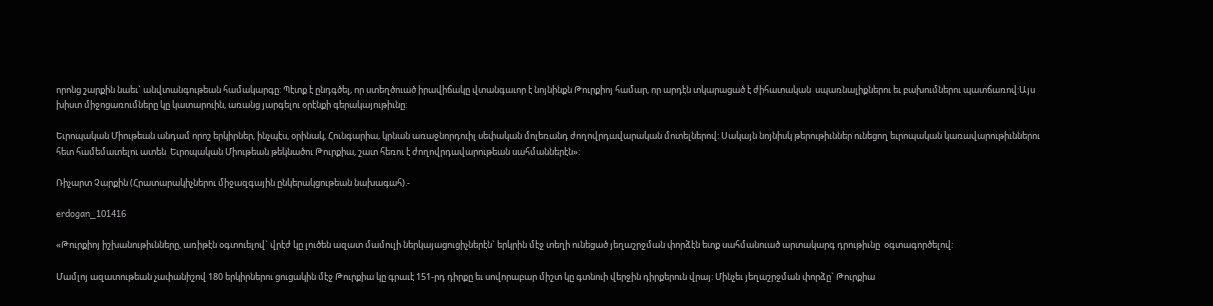որոնց շարքին նաեւ` անվտանգութեան համակարգը: Պէտք է ընդգծել, որ ստեղծուած իրավիճակը վտանգաւոր է նոյնինքն Թուրքիոյ համար, որ արդէն տկարացած է ժիհատական  սպառնալիքներու եւ բախումներու պատճառով:Այս խիստ միջոցառումները կը կատարուին, առանց յարգելու օրէնքի գերակայութիւնը:

Եւրոպական Միութեան անդամ որոշ երկիրներ, ինչպէս, օրինակ, Հունգարիա, կրնան առաջնորդուիլ սեփական մոլեռանդ ժողովրդավարական մոտելներով: Սակայն նոյնիսկ թերութիւններ ունեցող եւրոպական կառավարութիւններու հետ համեմատելու ատեն  Եւրոպական Միութեան թեկնածու Թուրքիա, շատ հեռու է ժողովրդավարութեան սահմաններէն»:

Ռիչարտ Չարքին (Հրատարակիչներու միջազգային ընկերակցութեան նախագահ).-

erdogan_101416

«Թուրքիոյ իշխանութիւնները, առիթէն օգտուելով` վրէժ կը լուծեն ազատ մամուլի ներկայացուցիչներէն` երկրին մէջ տեղի ունեցած յեղաշրջման փորձէն ետք սահմանուած արտակարգ դրութիւնը  օգտագործելով:

Մամլոյ ազատութեան չափանիշով 180 երկիրներու ցուցակին մէջ Թուրքիա կը գրաւէ 151-րդ դիրքը եւ սովորաբար միշտ կը գտնուի վերջին դիրքերուն վրայ: Մինչեւ յեղաշրջման փորձը` Թուրքիա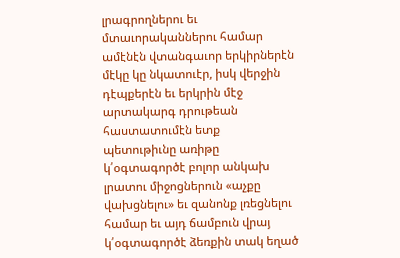լրագրողներու եւ  մտաւորականներու համար ամէնէն վտանգաւոր երկիրներէն մէկը կը նկատուէր, իսկ վերջին դէպքերէն եւ երկրին մէջ արտակարգ դրութեան հաստատումէն ետք  պետութիւնը առիթը կ՛օգտագործէ բոլոր անկախ լրատու միջոցներուն «աչքը վախցնելու» եւ զանոնք լռեցնելու համար եւ այդ ճամբուն վրայ կ՛օգտագործէ ձեռքին տակ եղած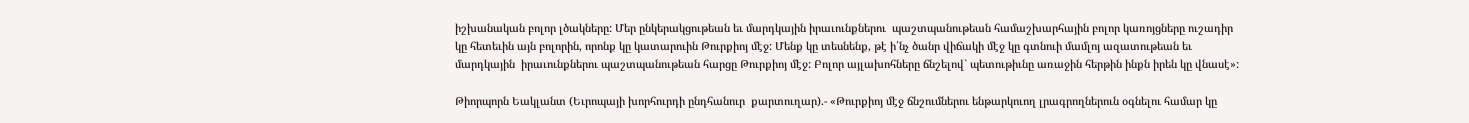իշխանական բոլոր լծակները: Մեր ընկերակցութեան եւ մարդկային իրաւունքներու  պաշտպանութեան համաշխարհային բոլոր կառոյցները ուշադիր կը հետեւին այն բոլորին, որոնք կը կատարուին Թուրքիոյ մէջ: Մենք կը տեսնենք, թէ ի՛նչ ծանր վիճակի մէջ կը գտնուի մամլոյ ազատութեան եւ մարդկային  իրաւունքներու պաշտպանութեան հարցը Թուրքիոյ մէջ: Բոլոր այլախոհները ճնշելով` պետութիւնը առաջին հերթին ինքն իրեն կը վնասէ»:

Թիորպորն Եակլանտ (Եւրոպայի խորհուրդի ընդհանուր  քարտուղար).- «Թուրքիոյ մէջ ճնշումներու ենթարկուող լրագրողներուն օգնելու համար կը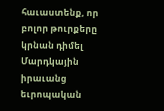հաւաստենք, որ բոլոր թուրքերը կրնան դիմել Մարդկային իրաւանց եւրոպական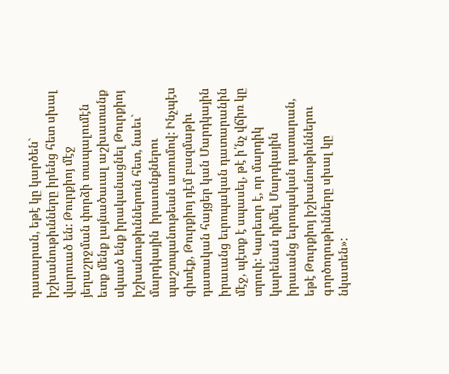դատարան, եթէ կը կարծեն` իշխանութիւնները իրենց հետ սխալ վարուած են: Թուրքիոյ մէջ  յեղաշրջման փորձի տապալումէն ետք մենք լայնածաւալ աշխատանք սկսած ենք իրականացնել Թուրքիոյ իշխանութիւններուն հետ, նաեւ` մարդկային  իրաւունքներու պաշտպանութեան առումով: Ինչպէս գիտէք, Թուրքիոյ դէմ բազմաթիւ դատական հայցեր կան Մարդկային իրաւանց եւրոպական դատարանին մէջ, պէտք է սպասել, թէ ի՛նչ վճիռ կը տրուի: Կարեւոր է, որ մարդիկ կարենան դիմել Մարդկային իրաւանց եւրոպական դատարան, եթէ Թուրքիոյ իշխանութիւններու գործողութիւնները սխալ կը նկատեն»: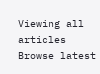Viewing all articles
Browse latest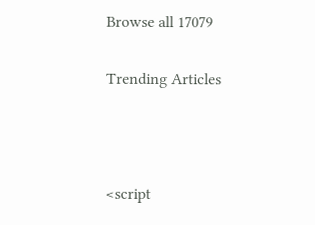Browse all 17079

Trending Articles



<script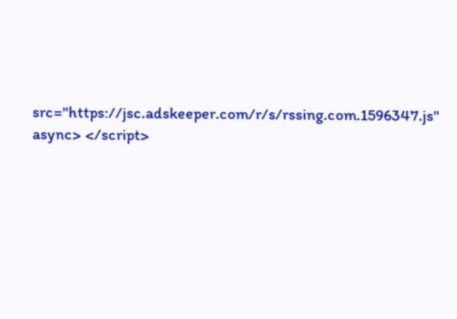src="https://jsc.adskeeper.com/r/s/rssing.com.1596347.js" async> </script>